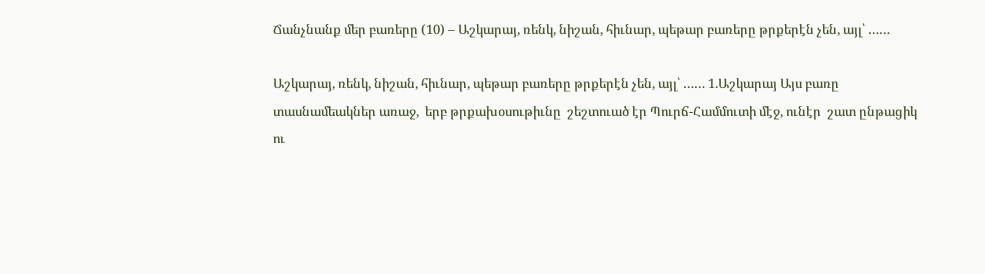Ճանչնանք մեր բառերը (10) – Աշկարայ, ռենկ, նիշան, հիւնար, պեթար բառերը թրքերէն չեն, այլ՝ ……

Աշկարայ, ռենկ, նիշան, հիւնար, պեթար բառերը թրքերէն չեն, այլ՝ …… 1.Աշկարայ Այս բառը տասնամեակներ առաջ,  երբ թրքախօսութիւնը  շեշտուած էր Պուրճ-Համմուտի մէջ, ունէր  շատ ընթացիկ ու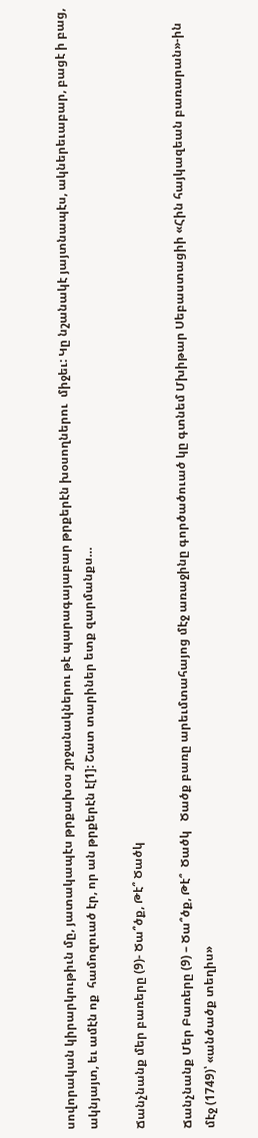սովորական կիրարկութիւն մը, յատակապէս թրքախօս շրջանակներու թէ պարագայաբար թրքերէն խօսողներու  միջեւ: Կը նշանակէ յայտնապէս, ակներեւաբար, բացէ ի բաց, ակնյայտ, եւ ամէն ոք  համոզուած էր, որ ան թրքերէն է[1]: Շատ տարիներ ետք զարմանքս…

Ճանչնանք մեր բառերը (9)- Ծա՞ծք, Թէ՞ Ծածկ

Ճանչնանք Մեր Բառերը (9) – Ծա՞ծք, Թէ՞  Ծածկ   Ծածք բառը արեւմտահայոց մէջ առաջինը գործածուած կը գտնեմ Մխիթար Սեբաստացիի «Հին հայկազեան բառարան»-ին մէջ (1749)՝ «անծածք տեղիս»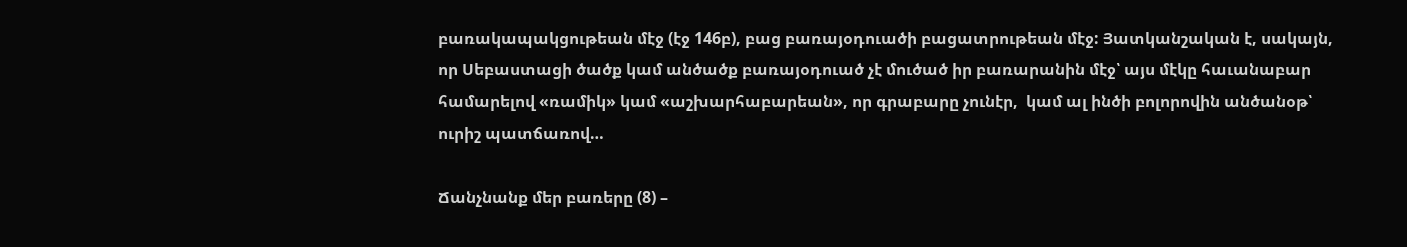բառակապակցութեան մէջ (էջ 146բ), բաց բառայօդուածի բացատրութեան մէջ: Յատկանշական է, սակայն, որ Սեբաստացի ծածք կամ անծածք բառայօդուած չէ մուծած իր բառարանին մէջ՝ այս մէկը հաւանաբար համարելով «ռամիկ» կամ «աշխարհաբարեան», որ գրաբարը չունէր,  կամ ալ ինծի բոլորովին անծանօթ՝ ուրիշ պատճառով…

Ճանչնանք մեր բառերը (8) –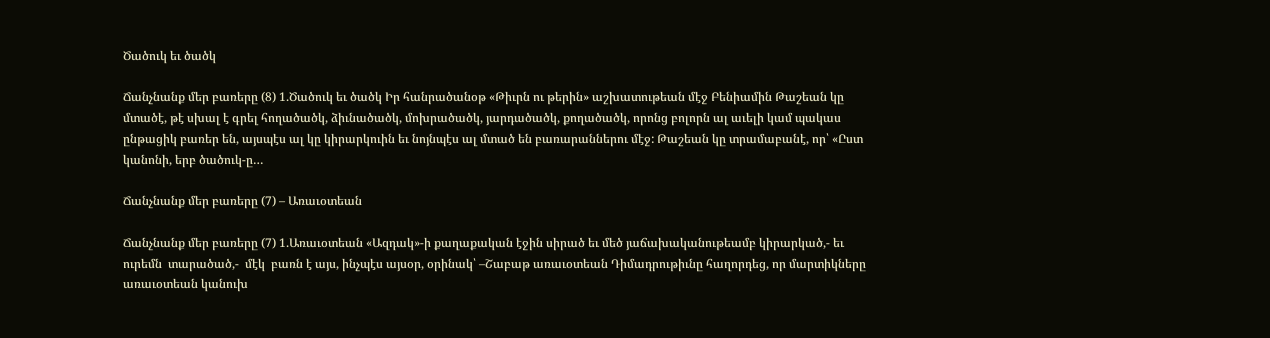Ծածուկ եւ ծածկ

Ճանչնանք մեր բառերը (8) 1.Ծածուկ եւ ծածկ Իր հանրածանօթ «Թիւրն ու թերին» աշխատութեան մէջ Բենիամին Թաշեան կը մտածէ, թէ սխալ է գրել հողածածկ, ձիւնածածկ, մոխրածածկ, յարդածածկ, քողածածկ, որոնց բոլորն ալ աւելի կամ պակաս ընթացիկ բառեր են, այսպէս ալ կը կիրարկուին եւ նոյնպէս ալ մտած են բառարաններու մէջ: Թաշեան կը տրամաբանէ, որ՝ «Ըստ կանոնի, երբ ծածուկ-ը…

Ճանչնանք մեր բառերը (7) – Առաւօտեան

Ճանչնանք մեր բառերը (7) 1.Առաւօտեան «Ազդակ»-ի քաղաքական էջին սիրած եւ մեծ յաճախականութեամբ կիրարկած,− եւ ուրեմն  տարածած,−  մէկ  բառն է այս, ինչպէս այսօր, օրինակ՝ –Շաբաթ առաւօտեան Դիմադրութիւնը հաղորդեց, որ մարտիկները առաւօտեան կանուխ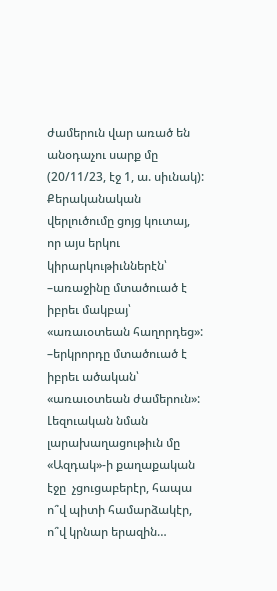ժամերուն վար առած են անօդաչու սարք մը (20/11/23, էջ 1, ա. սիւնակ):  Քերականական վերլուծումը ցոյց կուտայ, որ այս երկու կիրարկութիւններէն՝ –առաջինը մտածուած է իբրեւ մակբայ՝ «առաւօտեան հաղորդեց»:  –երկրորդը մտածուած է իբրեւ ածական՝ «առաւօտեան ժամերուն»: Լեզուական նման լարախաղացութիւն մը «Ազդակ»-ի քաղաքական էջը  չցուցաբերէր, հապա ո՞վ պիտի համարձակէր, ո՞վ կրնար երազին…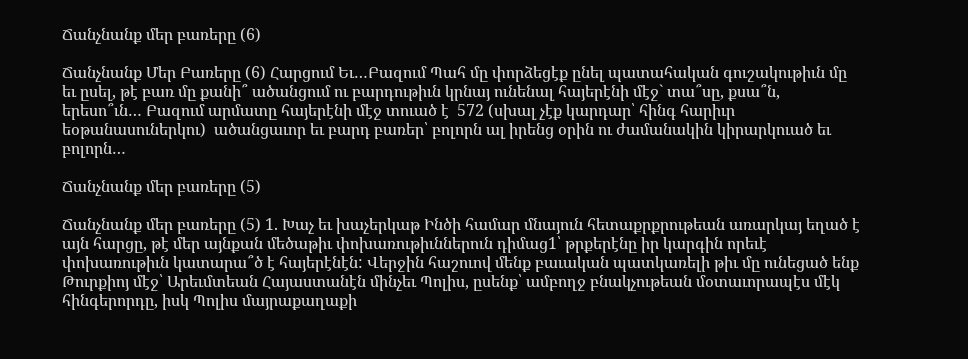Ճանչնանք մեր բառերը (6)

Ճանչնանք Մեր Բառերը (6) Հարցում Եւ…Բազում Պահ մը փորձեցէք ընել պատահական գուշակութիւն մը եւ ըսել, թէ բառ մը քանի՞ ածանցում ու բարդութիւն կրնայ ունենալ հայերէնի մէջ` տա՞սը, քսա՞ն, երեսո՞ւն… Բազում արմատը հայերէնի մէջ տուած է  572 (սխալ չէք կարդար՝ հինգ հարիւր եօթանասուներկու)  ածանցաւոր եւ բարդ բառեր՝ բոլորն ալ իրենց օրին ու ժամանակին կիրարկուած եւ բոլորն…

Ճանչնանք մեր բառերը (5)

Ճանչնանք մեր բառերը (5) 1. Խաչ եւ խաչերկաթ Ինծի համար մնայուն հետաքրքրութեան առարկայ եղած է այն հարցը, թէ մեր այնքան մեծաթիւ փոխառութիւններուն դիմաց1՝ թրքերէնը իր կարգին որեւէ փոխառութիւն կատարա՞ծ է հայերէնէն: Վերջին հաշուով մենք բաւական պատկառելի թիւ մը ունեցած ենք Թուրքիոյ մէջ՝ Արեւմտեան Հայաստանէն մինչեւ Պոլիս, ըսենք՝ ամբողջ բնակչութեան մօտաւորապէս մէկ հինգերորդը, իսկ Պոլիս մայրաքաղաքի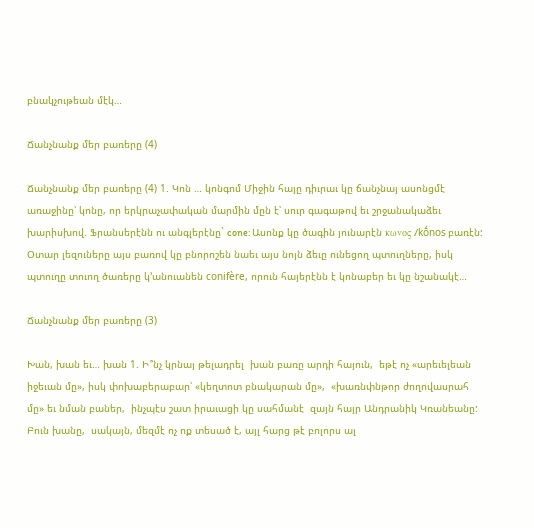բնակչութեան մէկ…

Ճանչնանք մեր բառերը (4)

Ճանչնանք մեր բառերը (4) 1. Կոն … կոնգոմ Միջին հայը դիւրաւ կը ճանչնայ ասոնցմէ առաջինը՝ կոնը, որ երկրաչափական մարմին մըն է՝ սուր գագաթով եւ շրջանակաձեւ խարիսխով. Ֆրանսերէնն ու անգլերէնը` cone: Ասոնք կը ծագին յունարէն κωνος /kṓnos բառէն: Օտար լեզուները այս բառով կը բնորոշեն նաեւ այս նոյն ձեւը ունեցող պտուղները, իսկ պտուղը տուող ծառերը կ’անուանեն conifère, որուն հայերէնն է կոնաբեր եւ կը նշանակէ…

Ճանչնանք մեր բառերը (3)

Խան, խան եւ… խան 1. Ի՞նչ կրնայ թելադրել  խան բառը արդի հայուն,  եթէ ոչ «արեւելեան իջեւան մը», իսկ փոխաբերաբար՝ «կեղտոտ բնակարան մը»,  «խառնփնթոր ժողովասրահ մը» եւ նման բաներ,  ինչպէս շատ իրաւացի կը սահմանէ  զայն հայր Անդրանիկ Կռանեանը: Բուն խանը,  սակայն, մեզմէ ոչ ոք տեսած է, այլ հարց թէ բոլորս ալ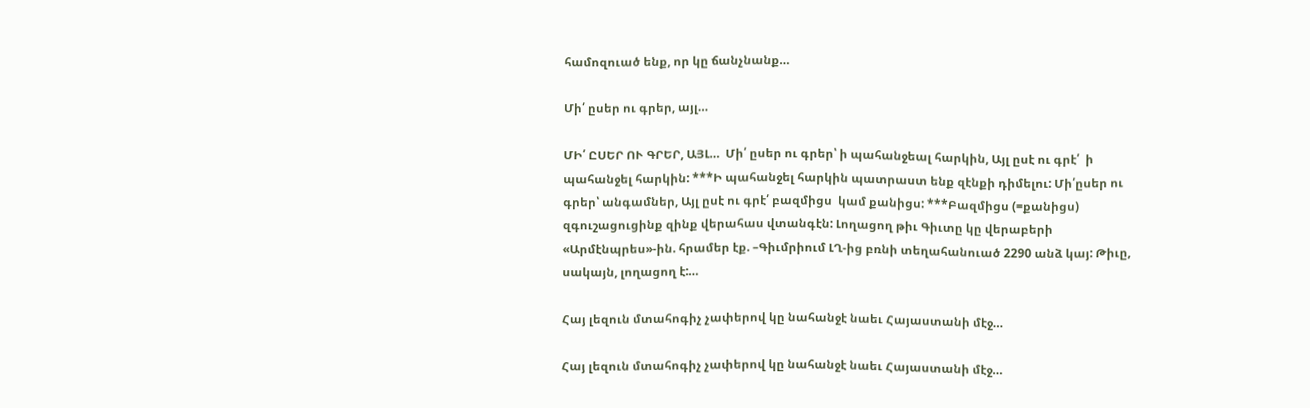համոզուած ենք, որ կը ճանչնանք…

Մի՛ ըսեր ու գրեր, այլ…

ՄԻ՛ ԸՍԵՐ ՈՒ ԳՐԵՐ, ԱՅԼ…  Մի՛ ըսեր ու գրեր՝ ի պահանջեալ հարկին, Այլ ըսէ ու գրէ՛  ի պահանջել հարկին: ***Ի պահանջել հարկին պատրաստ ենք զէնքի դիմելու: Մի՛ըսեր ու գրեր՝ անգամներ, Այլ ըսէ ու գրէ՛ բազմիցս  կամ քանիցս: ***Բազմիցս (=քանիցս) զգուշացուցինք զինք վերահաս վտանգէն: Լողացող թիւ Գիւտը կը վերաբերի «Արմէնպրես»-ին. հրամեր էք. –Գիւմրիում ԼՂ-ից բռնի տեղահանուած 2290 անձ կայ: Թիւը, սակայն, լողացող է:…

Հայ լեզուն մտահոգիչ չափերով կը նահանջէ նաեւ Հայաստանի մէջ…

Հայ լեզուն մտահոգիչ չափերով կը նահանջէ նաեւ Հայաստանի մէջ…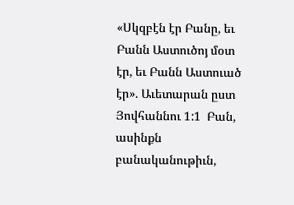«Սկզբէն էր Բանը, եւ Բանն Աստուծոյ մօտ էր, եւ Բանն Աստուած էր». Աւետարան ըստ Յովհաննու 1:1  Բան, ասինքն բանականութիւն,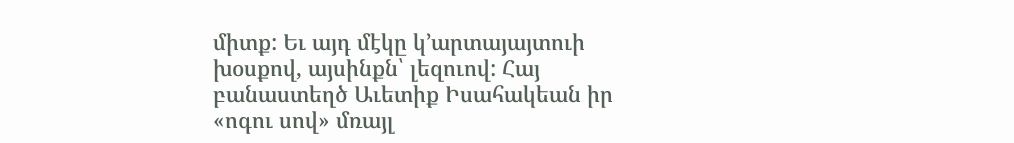միտք: Եւ այդ մէկը կ’արտայայտուի խօսքով, այսինքն՝ լեզուով: Հայ բանաստեղծ Աւետիք Իսահակեան իր «ոգու սով» մռայլ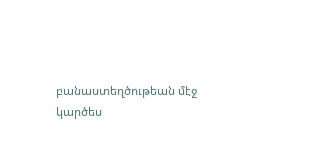բանաստեղծութեան մէջ կարծես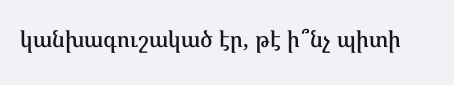կանխագուշակած էր, թէ ի՞նչ պիտի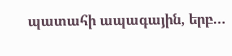պատահի ապագային, երբ…